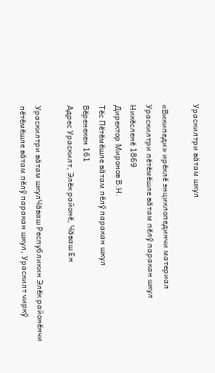Ураскилтри вăтам шкул

«Википеди» ирĕклĕ энциклопединчи материал
Ураскилтри пĕтĕмĕшле вăтам пĕлӳ паракан шкул
Никĕсленĕ 1869
Директор Миронов В.Н.
Тĕс Пĕтĕмĕшле вăтам пĕлӳ паракан шкул
Вĕренекен 161
Адрес Ураскилт, Элĕк районĕ, Чăваш Ен

Ураскилтри вăтам шкулЧăваш Республикин Элĕк районĕнчи пĕтĕмĕшле вăтам пĕлӳ паракан шкул, Ураскилт чиркӳ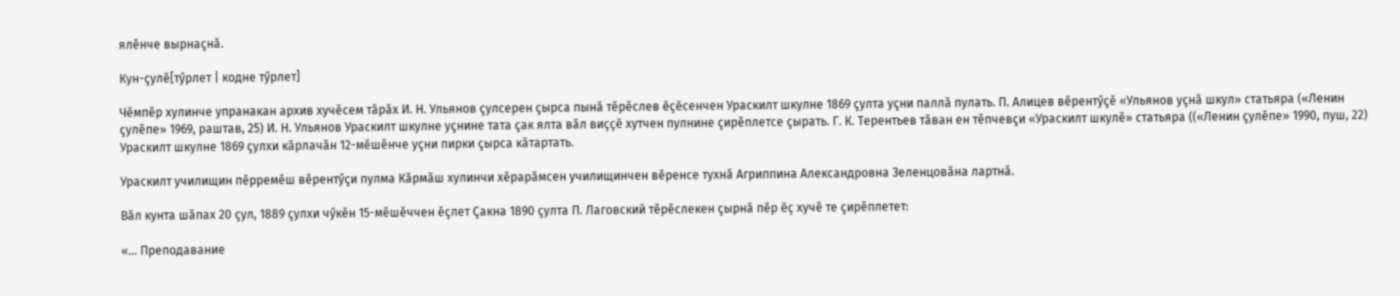ялĕнче вырнаçнă.

Кун-çулĕ[тӳрлет | кодне тӳрлет]

Чĕмпĕр хулинче упранакан архив хучĕсем тăрăх И. Н. Ульянов çулсерен çырса пынă тĕрĕслев ĕçĕсенчен Ураскилт шкулне 1869 çулта уçни паллă пулать. П. Алицев вĕрентӳçĕ «Ульянов уçнă шкул» статьяра («Ленин çулĕпе» 1969, раштав, 25) И. Н. Ульянов Ураскилт шкулне уçнине тата çак ялта вăл виççĕ хутчен пулнине çирĕплетсе çырать. Г. К. Терентьев тăван ен тĕпчевçи «Ураскилт шкулĕ» статьяра ((«Ленин çулĕпе» 1990, пуш, 22) Ураскилт шкулне 1869 çулхи кăрлачăн 12-мĕшĕнче уçни пирки çырса кăтартать.

Ураскилт училищин пĕрремĕш вĕрентӳçи пулма Кăрмăш хулинчи хĕрарăмсен училищинчен вĕренсе тухнă Агриппина Александровна Зеленцовăна лартнă.

Вăл кунта шăпах 20 çул, 1889 çулхи чӳкĕн 15-мĕшĕччен ĕçлет Çакна 1890 çулта П. Лаговский тĕрĕслекен çырнă пĕр ĕç хучĕ те çирĕплетет:

«… Преподавание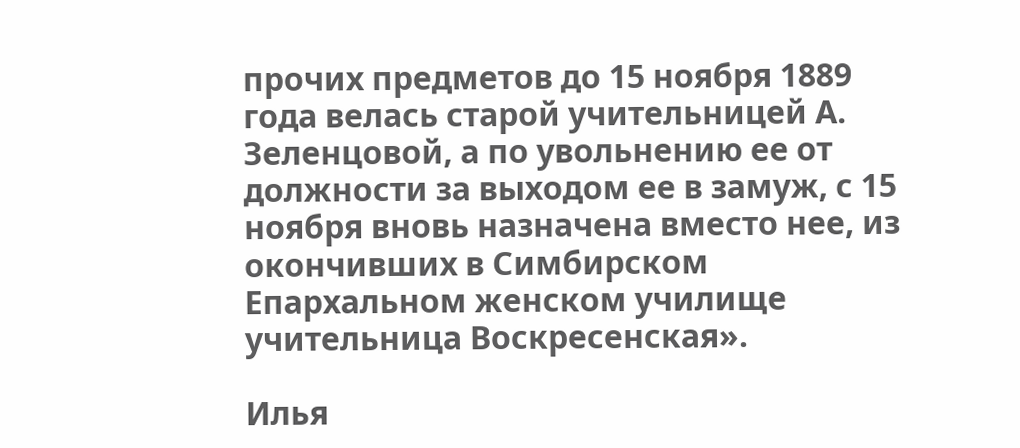прочих предметов до 15 ноября 1889 года велась старой учительницей А. Зеленцовой, а по увольнению ее от должности за выходом ее в замуж, с 15 ноября вновь назначена вместо нее, из окончивших в Симбирском Епархальном женском училище учительница Воскресенская».

Илья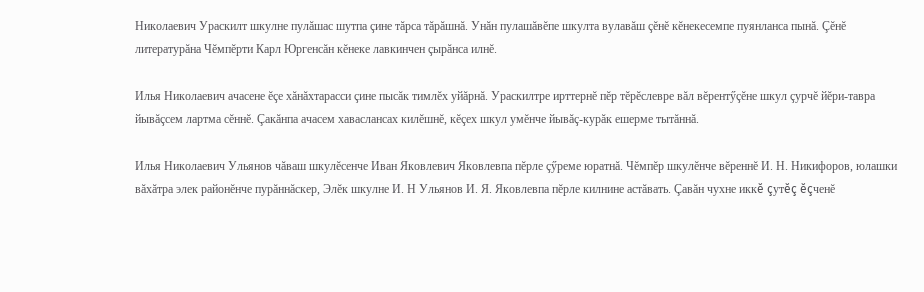Николаевич Ураскилт шкулне пулăшас шутпа çине тăрса тăрăшнă. Унăн пулашăвĕпе шкулта вулавăш çĕнĕ кĕнекесемпе пуянланса пынă. Çĕнĕ литературăна Чĕмпĕрти Карл Юргенсăн кĕнеке лавкинчен çырăнса илнĕ.

Илья Николаевич ачасене ĕçе хăнăхтарасси çине пысăк тимлĕх уйăрнă. Ураскилтре ирттернĕ пĕр тĕрĕслевре вăл вĕрентӳçĕне шкул çурчĕ йĕри-тавра йывăçсем лартма сĕннĕ. Çакăнпа ачасем хаваслансах килĕшнĕ, кĕçех шкул умĕнче йывăç-курăк ешерме тытăннă.

Илья Николаевич Ульянов чăваш шкулĕсенче Иван Яковлевич Яковлевпа пĕрле çӳреме юратнă. Чĕмпĕр шкулĕнче вĕреннĕ И. Н. Никифоров, юлашки вăхăтра элек районĕнче пурăннăскер, Элĕк шкулне И. Н Ульянов И. Я. Яковлевпа пĕрле килнине астăвать. Çавăн чухне иккĕ çутĕç ĕçченĕ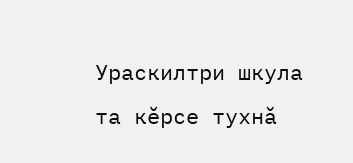Ураскилтри шкула та кĕрсе тухнă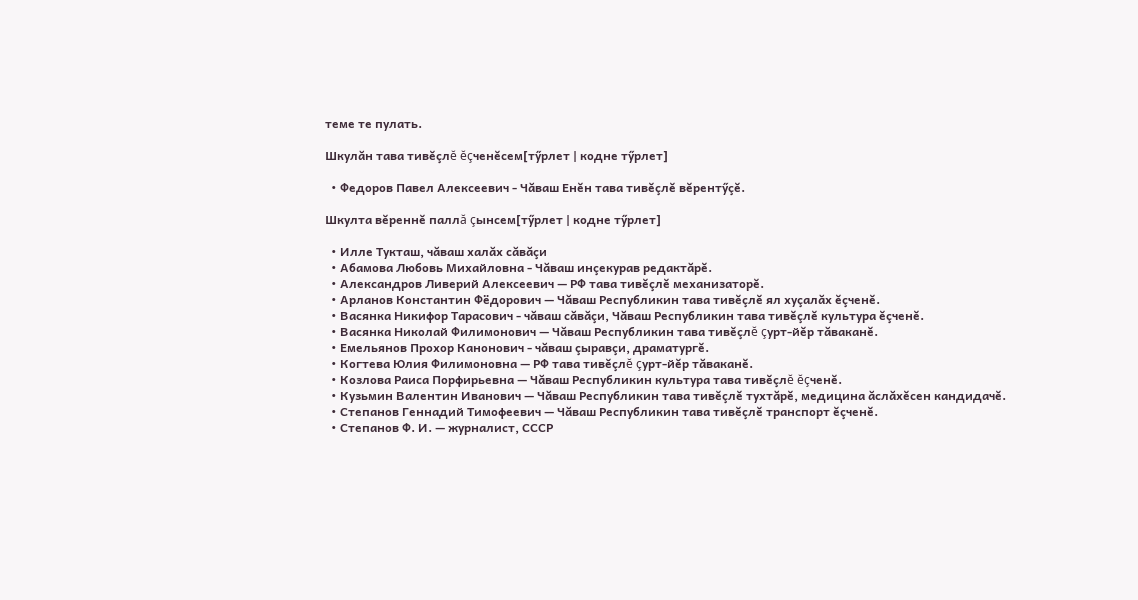теме те пулать.

Шкулăн тава тивĕçлĕ ĕçченĕсем[тӳрлет | кодне тӳрлет]

  • Федоров Павел Алексеевич - Чăваш Енĕн тава тивĕçлĕ вĕрентӳçĕ.

Шкулта вĕреннĕ паллă çынсем[тӳрлет | кодне тӳрлет]

  • Илле Тукташ, чăваш халăх сăвăçи
  • Абамова Любовь Михайловна - Чăваш инçекурав редактăрĕ.
  • Александров Ливерий Алексеевич — РФ тава тивĕçлĕ механизаторĕ.
  • Арланов Константин Фёдорович — Чăваш Республикин тава тивĕçлĕ ял хуçалăх ĕçченĕ.
  • Васянка Никифор Тарасович - чăваш сăвăçи, Чăваш Республикин тава тивĕçлĕ культура ĕçченĕ.
  • Васянка Николай Филимонович — Чăваш Республикин тава тивĕçлĕ çурт-йĕр тăваканĕ.
  • Емельянов Прохор Канонович - чăваш çыравçи, драматургĕ.
  • Когтева Юлия Филимоновна — РФ тава тивĕçлĕ çурт-йĕр тăваканĕ.
  • Козлова Раиса Порфирьевна — Чăваш Республикин культура тава тивĕçлĕ ĕçченĕ.
  • Кузьмин Валентин Иванович — Чăваш Республикин тава тивĕçлĕ тухтăрĕ, медицина ăслăхĕсен кандидачĕ.
  • Степанов Геннадий Тимофеевич — Чăваш Республикин тава тивĕçлĕ транспорт ĕçченĕ.
  • Степанов Ф. И. — журналист, СССР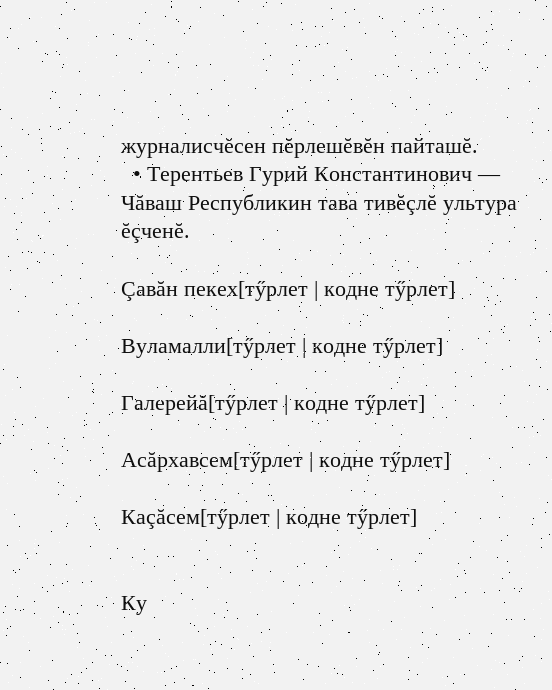журналисчĕсен пĕрлешĕвĕн пайташĕ.
  • Терентьев Гурий Константинович — Чăваш Республикин тава тивĕçлĕ ультура ĕçченĕ.

Çавăн пекех[тӳрлет | кодне тӳрлет]

Вуламалли[тӳрлет | кодне тӳрлет]

Галерейă[тӳрлет | кодне тӳрлет]

Асăрхавсем[тӳрлет | кодне тӳрлет]

Каçăсем[тӳрлет | кодне тӳрлет]


Ку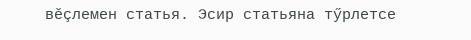вĕçлемен статья. Эсир статьяна тӳрлетсе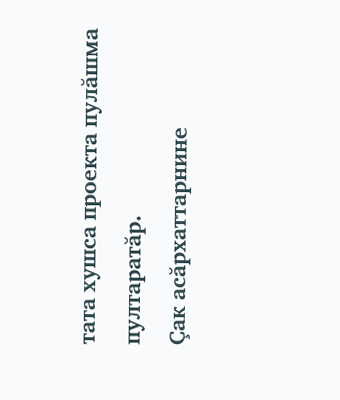тата хушса проекта пулăшма пултаратăр.
Çак асăрхаттарнине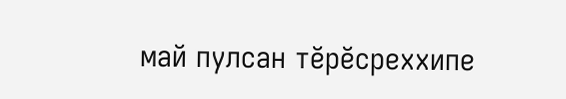май пулсан тĕрĕсреххипе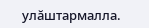улăштармалла.